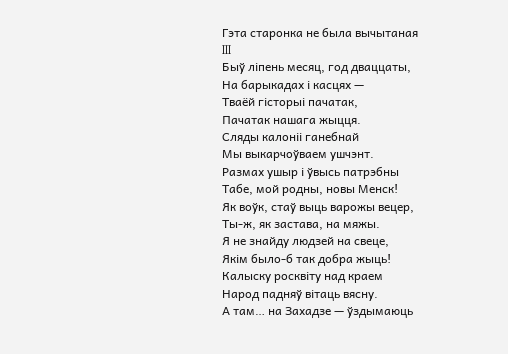Гэта старонка не была вычытаная
III
Быў ліпень месяц, год дваццаты,
На барыкадах і касцях —
Тваёй гісторыі пачатак,
Пачатак нашага жыцця.
Сляды калоніі ганебнай
Мы выкарчоўваем ушчэнт.
Размах ушыр і ўвысь патрэбны
Табе, мой родны, новы Менск!
Як воўк, стаў выць варожы вецер,
Ты-ж, як застава, на мяжы.
Я не знайду людзей на свеце,
Якім было-б так добра жыць!
Калыску росквіту над краем
Народ падняў вітаць вясну.
А там… на Захадзе — ўздымаюць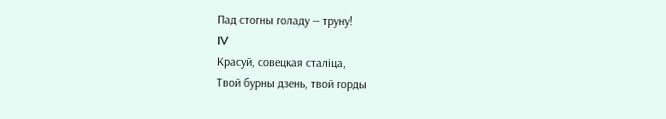Пад стогны голаду — труну!
IV
Красуй, совецкая сталіца,
Твой бурны дзень, твой горды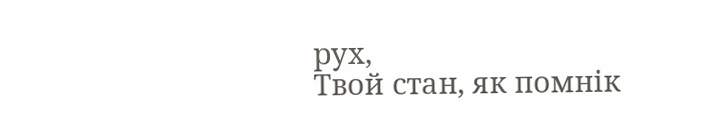рух,
Твой стан, як помнік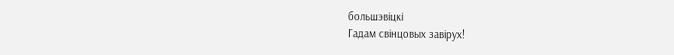большэвіцкі
Гадам свінцовых завірух!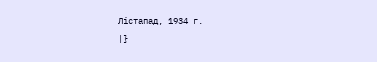Лістапад, 1934 г.
|}